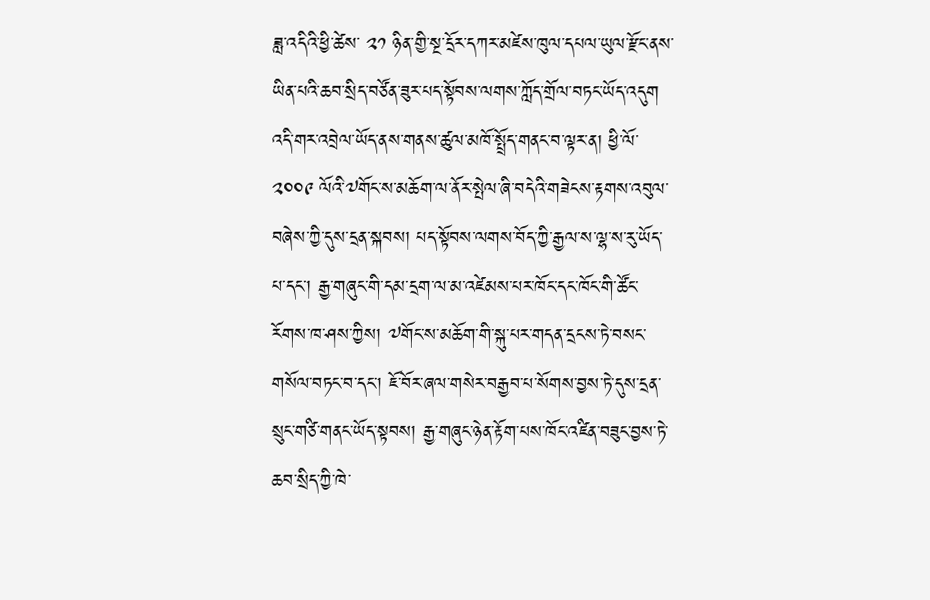ཟླ་འདིའི་ཕྱི་ཚེས་ ༢༡ ཉིན་གྱི་སྔ་དྲོར་དཀར་མཛེས་ཁུལ་དཔལ་ཡུལ་རྫོང་ནས་ཡིན་པའི་ཆབ་སྲིད་བཙོན་ཟུར་པད་སྟོབས་ལགས་ཀློད་གྲོལ་བཏང་ཡོད་འདུག
འདི་གར་འབྲེལ་ཡོད་ནས་གནས་ཚུལ་མཁོ་སྤྲོད་གནང་བ་ལྟར་ན། ཕྱི་ལོ་ ༢༠༠༩ ལོའི་༧གོང་ས་མཆོག་ལ་ནོར་སྤེལ་ཞི་བདེའི་གཟེངས་རྟགས་འབུལ་བཞེས་ཀྱི་དུས་དྲན་སྐབས། པད་སྟོབས་ལགས་བོད་ཀྱི་རྒྱལ་ས་ལྷ་ས་རུ་ཡོད་པ་དང་། རྒྱ་གཞུང་གི་དམ་དྲག་ལ་མ་འཛེམས་པར་ཁོང་དང་ཁོང་གི་ཚོང་རོགས་ཁ་ཤས་ཀྱིས། ༧གོང་ས་མཆོག་གི་སྐུ་པར་གདན་དྲངས་ཏེ་བསང་གསོལ་བཏང་བ་དང་། ཇོ་བོར་ཞལ་གསེར་བརྒྱབ་པ་སོགས་བྱས་ཏེ་དུས་དྲན་སྲུང་གཙི་གནང་ཡོད་སྟབས། རྒྱ་གཞུང་ཉེན་རྟོག་པས་ཁོང་འཛིན་བཟུང་བྱས་ཏེ་ཆབ་སྲིད་ཀྱི་ཁེ་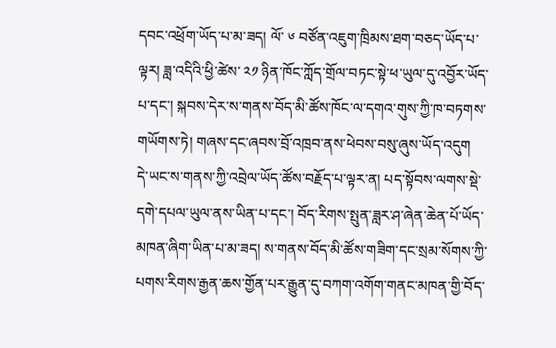དབང་འཕྲོག་ཡོད་པ་མ་ཟད། ལོ་ ༦ བཙོན་འཇུག་ཁྲིམས་ཐག་བཅད་ཡོད་པ་ལྟར། ཟླ་འདིའི་ཕྱི་ཚེས་ ༢༡ ཉིན་ཁོང་ཀློད་གྲོལ་བཏང་སྟེ་ཕ་ཡུལ་དུ་འབྱོར་ཡོད་པ་དང་། སྐབས་དེར་ས་གནས་བོད་མི་ཚོས་ཁོང་ལ་དགའ་གུས་ཀྱི་ཁ་བཏགས་གཡོགས་ཏེ། གཞས་དང་ཞབས་བྲོ་འཁྲབ་ནས་ཕེབས་བསུ་ཞུས་ཡོད་འདུག
དེ་ཡང་ས་གནས་ཀྱི་འབྲེལ་ཡོད་ཚོས་བརྗོད་པ་ལྟར་ན། པད་སྟོབས་ལགས་སྡེ་དགེ་དཔལ་ཡུལ་ནས་ཡིན་པ་དང་། བོད་རིགས་སྤུན་ཟླར་ཤ་ཞེན་ཆེན་པོ་ཡོད་མཁན་ཞིག་ཡིན་པ་མ་ཟད། ས་གནས་བོད་མི་ཚོས་གཟིག་དང་སྲམ་སོགས་ཀྱི་པགས་རིགས་རྒྱན་ཆས་གྱོན་པར་རྒྱུན་དུ་བཀག་འགོག་གནང་མཁན་གྱི་བོད་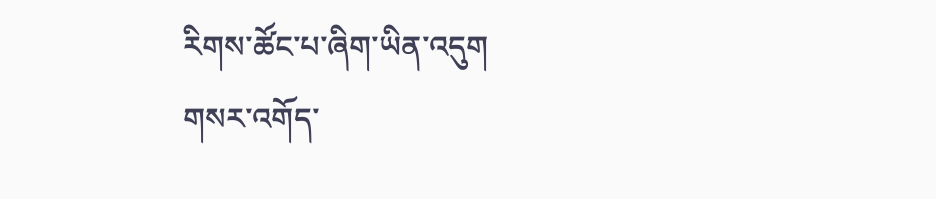རིགས་ཚོང་པ་ཞིག་ཡིན་འདུག
གསར་འགོད་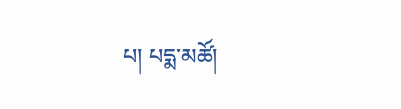པ། པདྨ་མཚོ།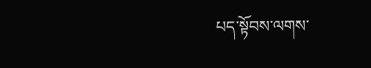པད་སྟོབས་ལགས་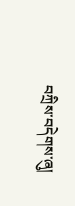བཀྲིས་བདེགས་ཞུ།